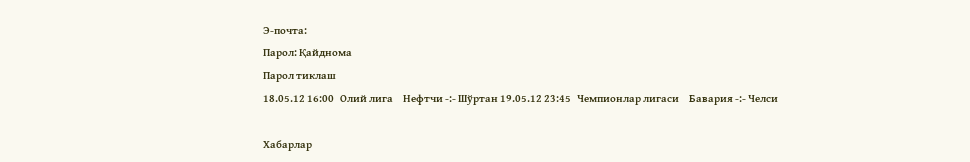Э-почта:
Парол: Қайднома
Парол тиклаш
18.05.12 16:00   Олий лига     Нефтчи -:- Шўртан 19.05.12 23:45   Чемпионлар лигаси     Бавария -:- Челси

Хабарлар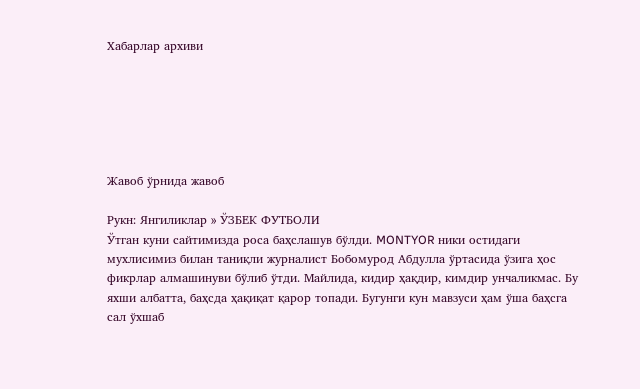Хабарлар архиви






Жавоб ўрнида жавоб

Рукн: Янгиликлар » ЎЗБЕК ФУТБОЛИ
Ўтган куни сайтимизда роса баҳслашув бўлди. MONTYOR ники остидаги мухлисимиз билан таниқли журналист Бобомурод Абдулла ўртасида ўзига ҳос фикрлар алмашинуви бўлиб ўтди. Майлида, кидир ҳақдир, кимдир унчаликмас. Бу яхши албатта, баҳсда ҳақиқат қарор топади. Бугунги кун мавзуси ҳам ўша баҳсга сал ўхшаб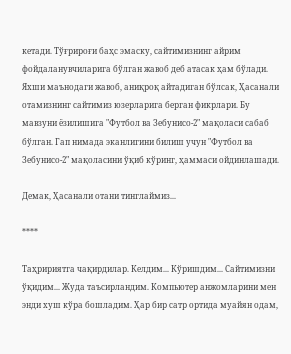кетади. Тўғрироғи баҳс эмаску, сайтимизнинг айрим фойдаланувчиларига бўлган жавоб деб атасак ҳам бўлади. Яхши маънодаги жавоб, аниқроқ айтадиган бўлсак, Ҳасанали отамизнинг сайтимиз юзерларига берган фикрлари. Бу мавзуни ёзилишига "Футбол ва Зебунисо-2" мақоласи сабаб бўлган. Гап нимада эканлигини билиш учун "Футбол ва Зебунисо-2" мақоласини ўқиб кўринг, ҳаммаси ойдинлашади.

Демак, Ҳасанали отани тинглаймиз...

****

Таҳририятга чақирдилар. Келдим... Кўришдим... Сайтимизни ўқидим... Жуда таъсирландим. Компьютер анжомларини мен энди хуш кўра бошладим. Ҳар бир сатр ортида муайян одам,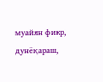муайян фикр, дунёқараш,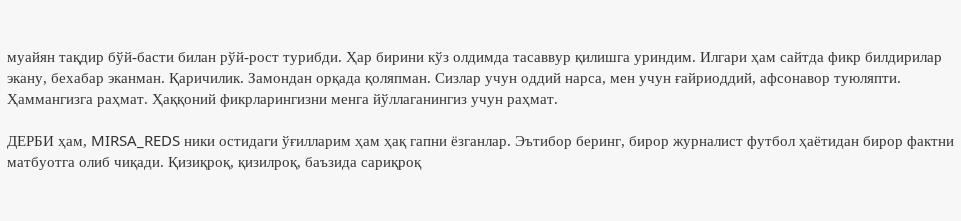муайян тақдир бўй-басти билан рўй-рост турибди. Ҳар бирини кўз олдимда тасаввур қилишга уриндим. Илгари ҳам сайтда фикр билдирилар экану, бехабар эканман. Қаричилик. Замондан орқада қоляпман. Сизлар учун оддий нарса, мен учун ғайриоддий, афсонавор туюляпти. Ҳаммангизга раҳмат. Ҳаққоний фикрларингизни менга йўллаганингиз учун раҳмат.

ДЕРБИ ҳам, MIRSA_REDS ники остидаги ўғилларим ҳам ҳақ гапни ёзганлар. Эътибор беринг, бирор журналист футбол ҳаётидан бирор фактни матбуотга олиб чиқади. Қизиқроқ, қизилроқ, баъзида сариқроқ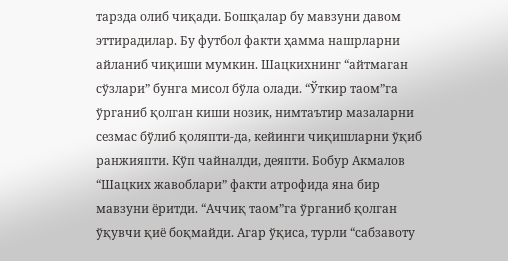тарзда олиб чиқади. Бошқалар бу мавзуни давом эттирадилар. Бу футбол факти ҳамма нашрларни айланиб чиқиши мумкин. Шацкихнинг “айтмаган сўзлари” бунга мисол бўла олади. “Ўткир таом”га ўрганиб қолган киши нозик, нимтаътир мазаларни сезмас бўлиб қоляпти-да, кейинги чиқишларни ўқиб ранжияпти. Кўп чайналди, деяпти. Бобур Акмалов “Шацких жавоблари” факти атрофида яна бир мавзуни ёритди. “Аччиқ таом”га ўрганиб қолган ўқувчи қиё боқмайди. Агар ўқиса, турли “сабзавоту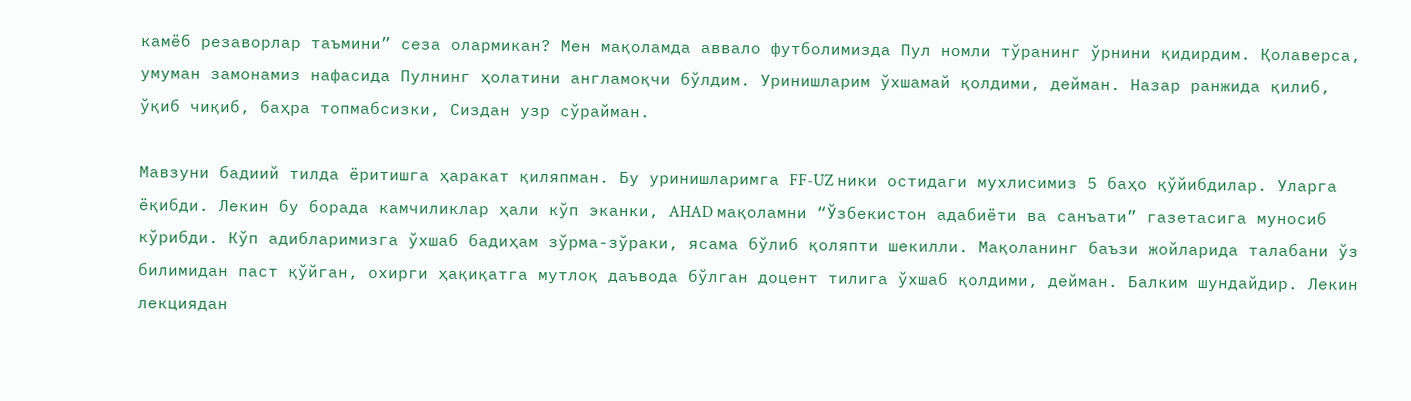камёб резаворлар таъмини” сеза олармикан? Мен мақоламда аввало футболимизда Пул номли тўранинг ўрнини қидирдим. Қолаверса, умуман замонамиз нафасида Пулнинг ҳолатини англамоқчи бўлдим. Уринишларим ўхшамай қолдими, дейман. Назар ранжида қилиб, ўқиб чиқиб, баҳра топмабсизки, Сиздан узр сўрайман.

Мавзуни бадиий тилда ёритишга ҳаракат қиляпман. Бу уринишларимга FF-UZ ники остидаги мухлисимиз 5 баҳо қўйибдилар. Уларга ёқибди. Лекин бу борада камчиликлар ҳали кўп эканки, AHAD мақоламни “Ўзбекистон адабиёти ва санъати” газетасига муносиб кўрибди. Кўп адибларимизга ўхшаб бадиҳам зўрма-зўраки, ясама бўлиб қоляпти шекилли. Мақоланинг баъзи жойларида талабани ўз билимидан паст қўйган, охирги ҳақиқатга мутлоқ даъвода бўлган доцент тилига ўхшаб қолдими, дейман. Балким шундайдир. Лекин лекциядан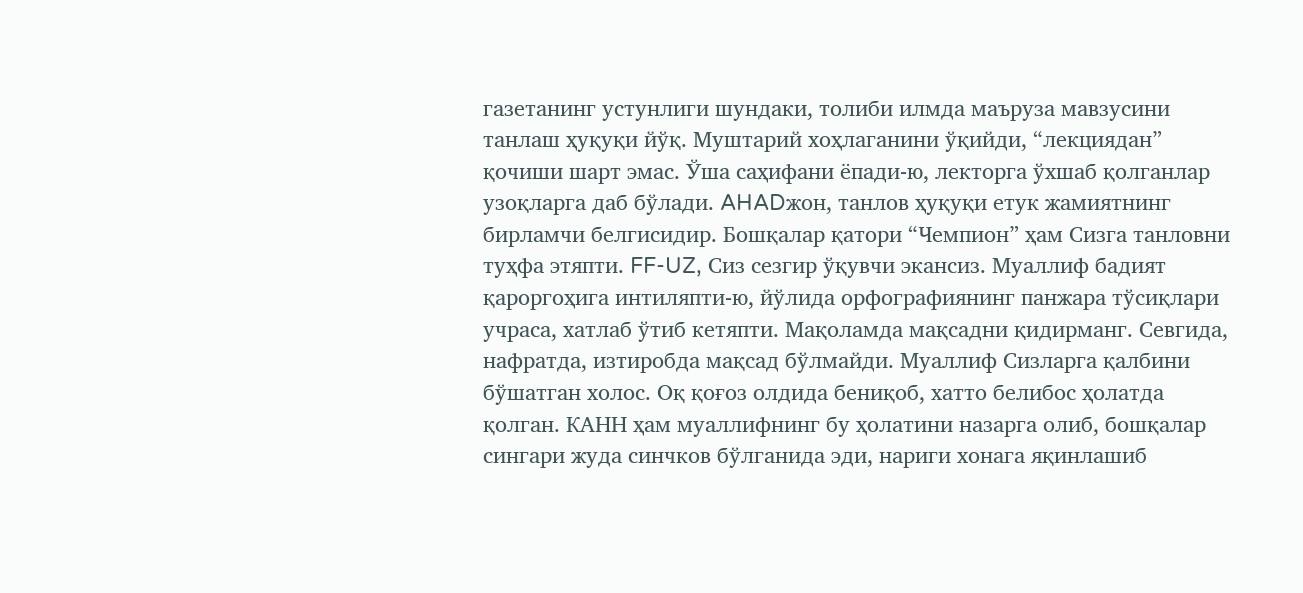газетанинг устунлиги шундаки, толиби илмда маъруза мавзусини танлаш ҳуқуқи йўқ. Муштарий хоҳлаганини ўқийди, “лекциядан” қочиши шарт эмас. Ўша саҳифани ёпади-ю, лекторга ўхшаб қолганлар узоқларга даб бўлади. AHADжон, танлов ҳуқуқи етук жамиятнинг бирламчи белгисидир. Бошқалар қатори “Чемпион” ҳам Сизга танловни туҳфа этяпти. FF-UZ, Сиз сезгир ўқувчи экансиз. Муаллиф бадият қароргоҳига интиляпти-ю, йўлида орфографиянинг панжара тўсиқлари учраса, хатлаб ўтиб кетяпти. Мақоламда мақсадни қидирманг. Севгида, нафратда, изтиробда мақсад бўлмайди. Муаллиф Сизларга қалбини бўшатган холос. Оқ қоғоз олдида бениқоб, хатто белибос ҳолатда қолган. КАНН ҳам муаллифнинг бу ҳолатини назарга олиб, бошқалар сингари жуда синчков бўлганида эди, нариги хонага яқинлашиб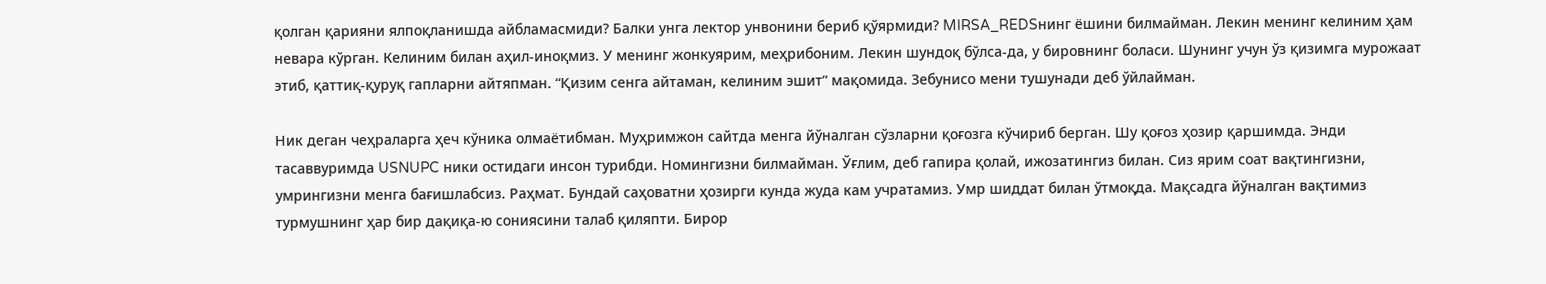қолган қарияни ялпоқланишда айбламасмиди? Балки унга лектор унвонини бериб қўярмиди? MIRSA_REDSнинг ёшини билмайман. Лекин менинг келиним ҳам невара кўрган. Келиним билан аҳил-иноқмиз. У менинг жонкуярим, меҳрибоним. Лекин шундоқ бўлса-да, у бировнинг боласи. Шунинг учун ўз қизимга мурожаат этиб, қаттиқ-қуруқ гапларни айтяпман. “Қизим сенга айтаман, келиним эшит” мақомида. Зебунисо мени тушунади деб ўйлайман.

Ник деган чеҳраларга ҳеч кўника олмаётибман. Муҳримжон сайтда менга йўналган сўзларни қоғозга кўчириб берган. Шу қоғоз ҳозир қаршимда. Энди тасаввуримда USNUPC ники остидаги инсон турибди. Номингизни билмайман. Ўғлим, деб гапира қолай, ижозатингиз билан. Сиз ярим соат вақтингизни, умрингизни менга бағишлабсиз. Раҳмат. Бундай саҳоватни ҳозирги кунда жуда кам учратамиз. Умр шиддат билан ўтмоқда. Мақсадга йўналган вақтимиз турмушнинг ҳар бир дақиқа-ю сониясини талаб қиляпти. Бирор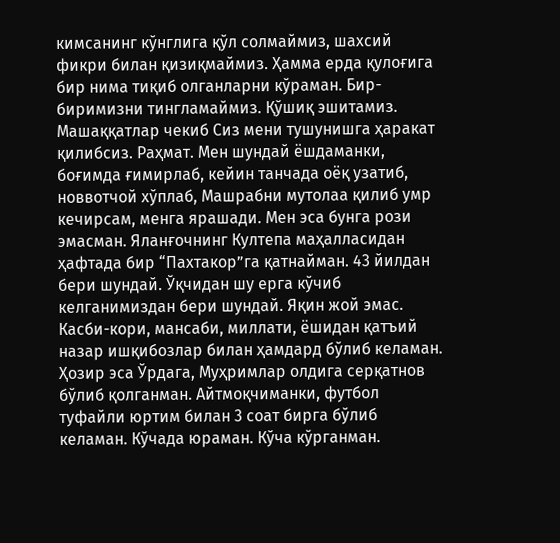кимсанинг кўнглига қўл солмаймиз, шахсий фикри билан қизиқмаймиз. Ҳамма ерда қулоғига бир нима тиқиб олганларни кўраман. Бир-биримизни тингламаймиз. Қўшиқ эшитамиз. Машаққатлар чекиб Сиз мени тушунишга ҳаракат қилибсиз. Раҳмат. Мен шундай ёшдаманки, боғимда ғимирлаб, кейин танчада оёқ узатиб, новвотчой хўплаб, Машрабни мутолаа қилиб умр кечирсам, менга ярашади. Мен эса бунга рози эмасман. Яланғочнинг Култепа маҳалласидан ҳафтада бир “Пахтакор”га қатнайман. 43 йилдан бери шундай. Ўқчидан шу ерга кўчиб келганимиздан бери шундай. Яқин жой эмас. Касби-кори, мансаби, миллати, ёшидан қатъий назар ишқибозлар билан ҳамдард бўлиб келаман. Ҳозир эса Ўрдага, Муҳримлар олдига серқатнов бўлиб қолганман. Айтмоқчиманки, футбол туфайли юртим билан 3 соат бирга бўлиб келаман. Кўчада юраман. Кўча кўрганман.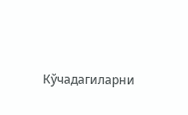Кўчадагиларни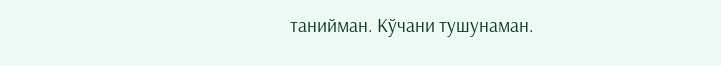танийман. Кўчани тушунаман.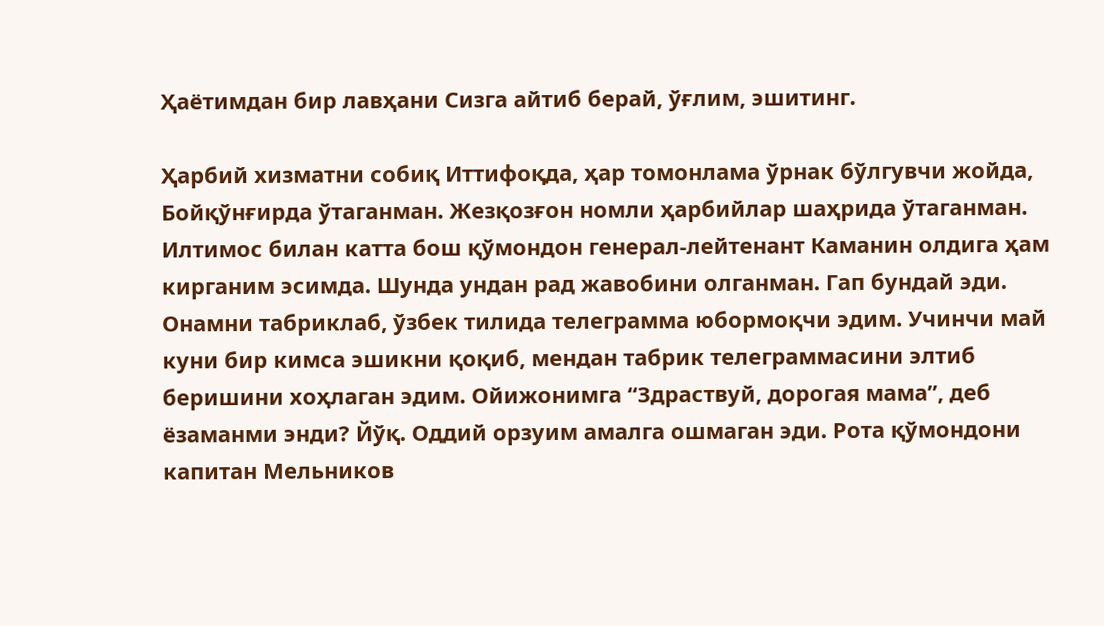Ҳаётимдан бир лавҳани Сизга айтиб берай, ўғлим, эшитинг.

Ҳарбий хизматни собиқ Иттифоқда, ҳар томонлама ўрнак бўлгувчи жойда, Бойқўнғирда ўтаганман. Жезқозғон номли ҳарбийлар шаҳрида ўтаганман. Илтимос билан катта бош қўмондон генерал-лейтенант Каманин олдига ҳам кирганим эсимда. Шунда ундан рад жавобини олганман. Гап бундай эди. Онамни табриклаб, ўзбек тилида телеграмма юбормоқчи эдим. Учинчи май куни бир кимса эшикни қоқиб, мендан табрик телеграммасини элтиб беришини хоҳлаган эдим. Ойижонимга “Здраствуй, дорогая мама”, деб ёзаманми энди? Йўқ. Оддий орзуим амалга ошмаган эди. Рота қўмондони капитан Мельников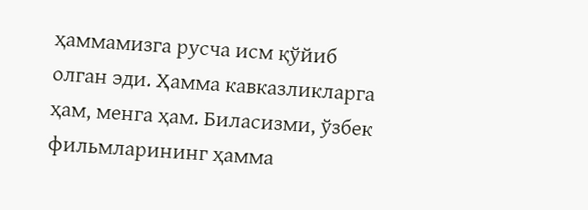ҳаммамизга русча исм қўйиб олган эди. Ҳамма кавказликларга ҳам, менга ҳам. Биласизми, ўзбек фильмларининг ҳамма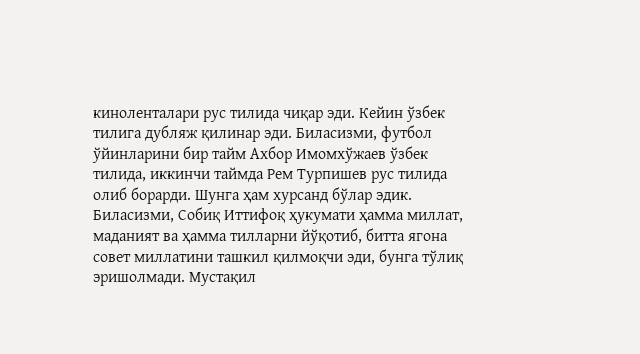киноленталари рус тилида чиқар эди. Кейин ўзбек тилига дубляж қилинар эди. Биласизми, футбол ўйинларини бир тайм Ахбор Имомхўжаев ўзбек тилида, иккинчи таймда Рем Турпишев рус тилида олиб борарди. Шунга ҳам хурсанд бўлар эдик. Биласизми, Собиқ Иттифоқ ҳукумати ҳамма миллат, маданият ва ҳамма тилларни йўқотиб, битта ягона совет миллатини ташкил қилмоқчи эди, бунга тўлиқ эришолмади. Мустақил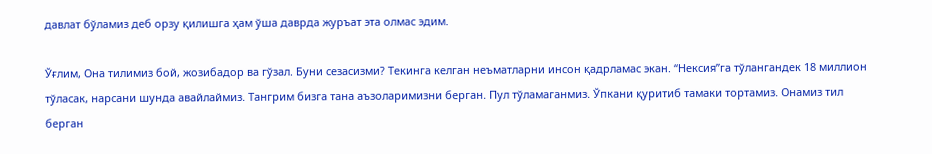давлат бўламиз деб орзу қилишга ҳам ўша даврда журъат эта олмас эдим.

Ўғлим, Она тилимиз бой, жозибадор ва гўзал. Буни сезасизми? Текинга келган неъматларни инсон қадрламас экан. “Нексия”га тўлангандек 18 миллион тўласак, нарсани шунда авайлаймиз. Тангрим бизга тана аъзоларимизни берган. Пул тўламаганмиз. Ўпкани қуритиб тамаки тортамиз. Онамиз тил берган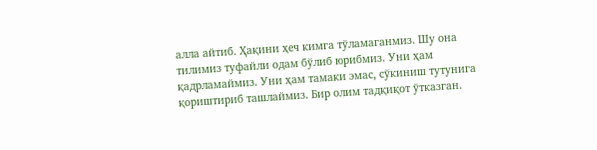алла айтиб. Ҳақини ҳеч кимга тўламаганмиз. Шу она тилимиз туфайли одам бўлиб юрибмиз. Уни ҳам қадрламаймиз. Уни ҳам тамаки эмас, сўкиниш тутунига қориштириб ташлаймиз. Бир олим тадқиқот ўтказган.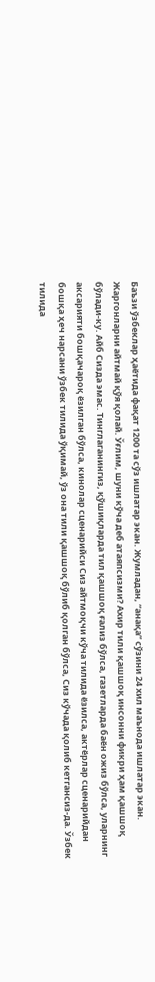Баъзи ўзбеклар ҳаётида фақат 1200 та сўз ишлатар экан. Жумладан, “анақа” сўзини 24 хил маънода ишлатар экан. Жаргонларни айтмай қўя қолай. Ўғлим, шуни кўча деб атаяпсизми? Ахир тили қашшоқ инсонни фикри ҳам қашшоқ бўлади-ку. Айб Сизда эмас. Тинглаганингиз, қўшиқларда тил қашшоқ ғализ бўлса, газетларда баён ожиз бўлса, уларнинг аксарияти бошқачароқ ёзилган бўлса, кинолар сценарийси Сиз айтмоқчи кўча тилида ёзилса, актёрлар сценарийдан бошқа ҳеч нарсани ўзбек тилида ўқимай, ўз она тили қашшоқ бўлиб қолган бўлса, Сиз кўчада қолиб кетгансиз-да. Ўзбек тилида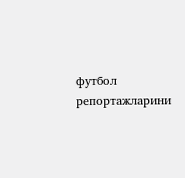футбол репортажларини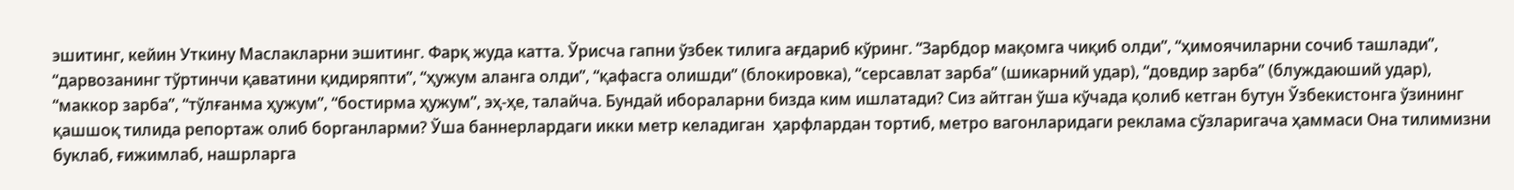эшитинг, кейин Уткину Маслакларни эшитинг. Фарқ жуда катта. Ўрисча гапни ўзбек тилига ағдариб кўринг. “Зарбдор мақомга чиқиб олди”, “ҳимоячиларни сочиб ташлади”, “дарвозанинг тўртинчи қаватини қидиряпти”, “ҳужум аланга олди”, “қафасга олишди” (блокировка), “серсавлат зарба” (шикарний удар), “довдир зарба” (блуждаюший удар), “маккор зарба”, “тўлғанма ҳужум”, “бостирма ҳужум”, эҳ-ҳе, талайча. Бундай ибораларни бизда ким ишлатади? Сиз айтган ўша кўчада қолиб кетган бутун Ўзбекистонга ўзининг қашшоқ тилида репортаж олиб борганларми? Ўша баннерлардаги икки метр келадиган  ҳарфлардан тортиб, метро вагонларидаги реклама сўзларигача ҳаммаси Она тилимизни буклаб, ғижимлаб, нашрларга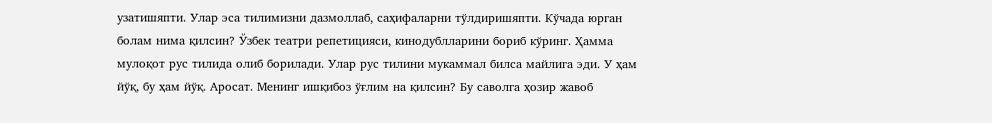узатишяпти. Улар эса тилимизни дазмоллаб, саҳифаларни тўлдиришяпти. Кўчада юрган болам нима қилсин? Ўзбек театри репетицияси, кинодублларини бориб кўринг. Ҳамма мулоқот рус тилида олиб борилади. Улар рус тилини мукаммал билса майлига эди. У ҳам йўқ, бу ҳам йўқ. Аросат. Менинг ишқибоз ўғлим на қилсин? Бу саволга ҳозир жавоб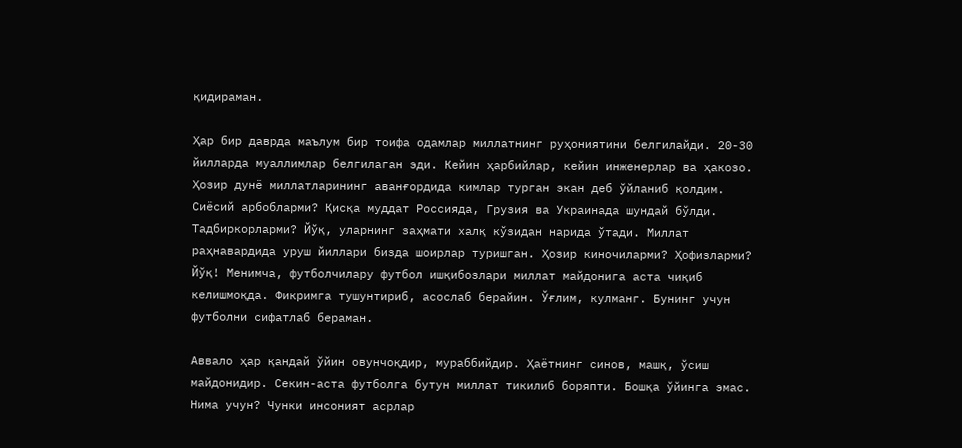қидираман.

Ҳар бир даврда маълум бир тоифа одамлар миллатнинг руҳониятини белгилайди. 20-30 йилларда муаллимлар белгилаган эди. Кейин ҳарбийлар, кейин инженерлар ва ҳакозо. Ҳозир дунё миллатларининг аванғордида кимлар турган экан деб ўйланиб қолдим. Сиёсий арбобларми? Қисқа муддат Россияда, Грузия ва Украинада шундай бўлди. Тадбиркорларми? Йўқ, уларнинг заҳмати халқ кўзидан нарида ўтади. Миллат раҳнавардида уруш йиллари бизда шоирлар туришган. Ҳозир киночиларми? Ҳофизларми? Йўқ! Менимча, футболчилару футбол ишқибозлари миллат майдонига аста чиқиб келишмоқда. Фикримга тушунтириб, асослаб берайин. Ўғлим, кулманг. Бунинг учун футболни сифатлаб бераман.

Аввало ҳар қандай ўйин овунчоқдир, мураббийдир. Ҳаётнинг синов, машқ, ўсиш майдонидир. Секин-аста футболга бутун миллат тикилиб боряпти. Бошқа ўйинга эмас. Нима учун? Чунки инсоният асрлар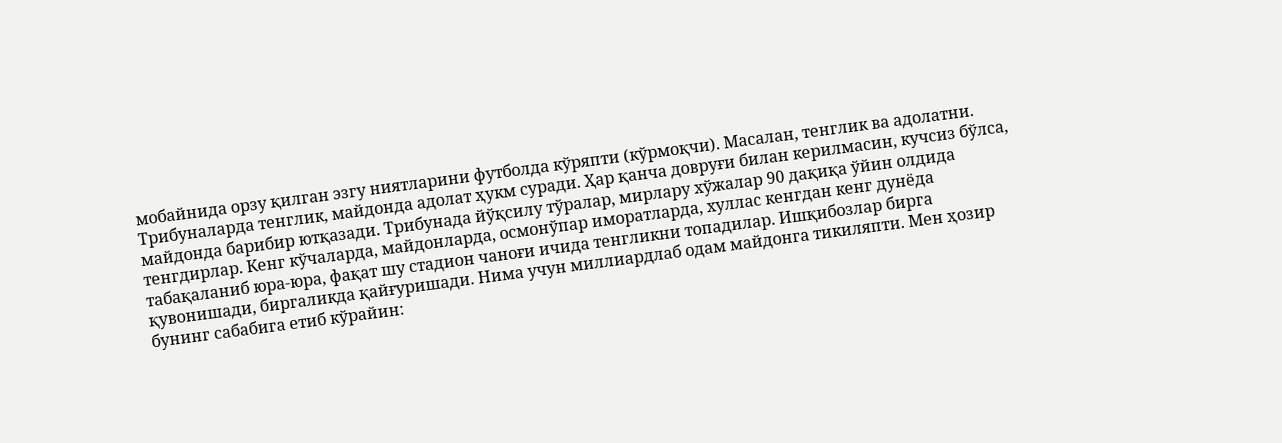мобайнида орзу қилган эзгу ниятларини футболда кўряпти (кўрмоқчи). Масалан, тенглик ва адолатни. Трибуналарда тенглик, майдонда адолат ҳукм суради. Ҳар қанча довруғи билан керилмасин, кучсиз бўлса, майдонда барибир ютқазади. Трибунада йўқсилу тўралар, мирлару хўжалар 90 дақиқа ўйин олдида тенгдирлар. Кенг кўчаларда, майдонларда, осмонўпар иморатларда, хуллас кенгдан кенг дунёда табақаланиб юра-юра, фақат шу стадион чаноғи ичида тенгликни топадилар. Ишқибозлар бирга қувонишади, биргаликда қайғуришади. Нима учун миллиардлаб одам майдонга тикиляпти. Мен ҳозир бунинг сабабига етиб кўрайин: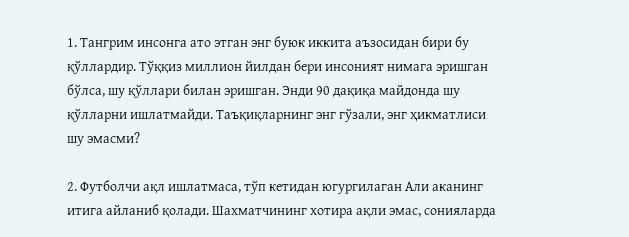1. Тангрим инсонга ато этган энг буюк иккита аъзосидан бири бу қўллардир. Тўққиз миллион йилдан бери инсоният нимага эришган бўлса, шу қўллари билан эришган. Энди 90 дақиқа майдонда шу қўлларни ишлатмайди. Таъқиқларнинг энг гўзали, энг ҳикматлиси шу эмасми?

2. Футболчи ақл ишлатмаса, тўп кетидан югургилаган Али аканинг итига айланиб қолади. Шахматчининг хотира ақли эмас, сонияларда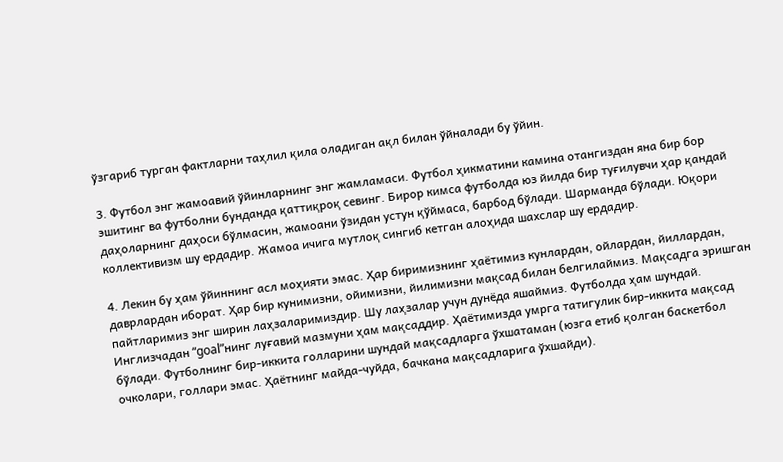ўзгариб турган фактларни таҳлил қила оладиган ақл билан ўйналади бу ўйин.

3. Футбол энг жамоавий ўйинларнинг энг жамламаси. Футбол ҳикматини камина отангиздан яна бир бор эшитинг ва футболни бунданда қаттиқроқ севинг. Бирор кимса футболда юз йилда бир туғилувчи ҳар қандай даҳоларнинг даҳоси бўлмасин, жамоани ўзидан устун қўймаса, барбод бўлади. Шарманда бўлади. Юқори коллективизм шу ердадир. Жамоа ичига мутлоқ сингиб кетган алоҳида шахслар шу ердадир.

4. Лекин бу ҳам ўйиннинг асл моҳияти эмас. Ҳар биримизнинг ҳаётимиз кунлардан, ойлардан, йиллардан, даврлардан иборат. Ҳар бир кунимизни, ойимизни, йилимизни мақсад билан белгилаймиз. Мақсадга эришган пайтларимиз энг ширин лаҳзаларимиздир. Шу лаҳзалар учун дунёда яшаймиз. Футболда ҳам шундай. Инглизчадан “goal”нинг луғавий мазмуни ҳам мақсаддир. Ҳаётимизда умрга татигулик бир-иккита мақсад бўлади. Футболнинг бир-иккита голларини шундай мақсадларга ўхшатаман (юзга етиб қолган баскетбол очколари, голлари эмас. Ҳаётнинг майда-чуйда, бачкана мақсадларига ўхшайди).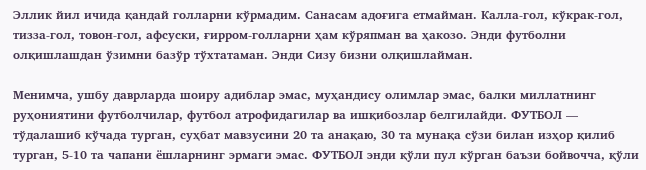Эллик йил ичида қандай голларни кўрмадим. Санасам адоғига етмайман. Калла-гол, кўкрак-гол, тизза-гол, товон-гол, афсуски, ғирром-голларни ҳам кўряпман ва ҳакозо. Энди футболни олқишлашдан ўзимни базўр тўхтатаман. Энди Сизу бизни олқишлайман.

Менимча, ушбу даврларда шоиру адиблар эмас, муҳандису олимлар эмас, балки миллатнинг руҳониятини футболчилар, футбол атрофидагилар ва ишқибозлар белгилайди. ФУТБОЛ — тўдалашиб кўчада турган, суҳбат мавзусини 20 та анақаю, 30 та мунақа сўзи билан изҳор қилиб турган, 5-10 та чапани ёшларнинг эрмаги эмас. ФУТБОЛ энди қўли пул кўрган баъзи бойвочча, қўли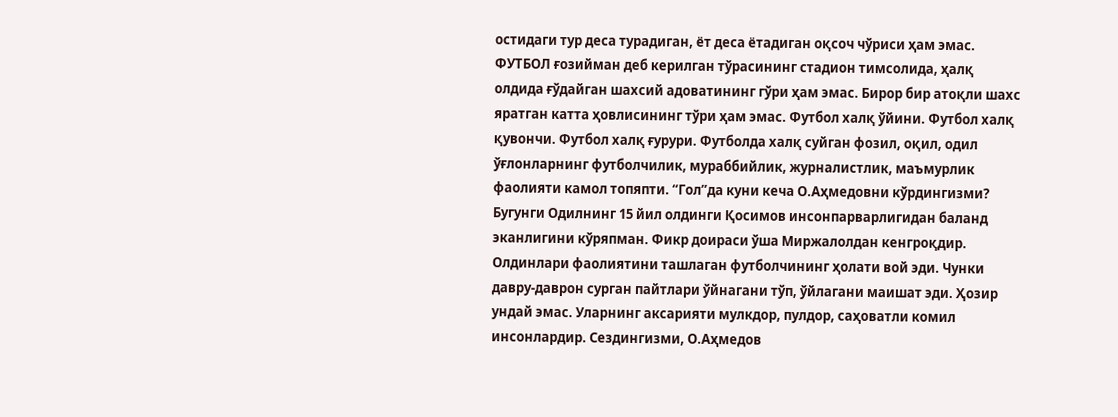остидаги тур деса турадиган, ёт деса ётадиган оқсоч чўриси ҳам эмас. ФУТБОЛ ғозийман деб керилган тўрасининг стадион тимсолида, ҳалқ олдида ғўдайган шахсий адоватининг гўри ҳам эмас. Бирор бир атоқли шахс яратган катта ҳовлисининг тўри ҳам эмас. Футбол халқ ўйини. Футбол халқ қувончи. Футбол халқ ғурури. Футболда халқ суйган фозил, оқил, одил ўғлонларнинг футболчилик, мураббийлик, журналистлик, маъмурлик фаолияти камол топяпти. “Гол”да куни кеча О.Аҳмедовни кўрдингизми? Бугунги Одилнинг 15 йил олдинги Қосимов инсонпарварлигидан баланд эканлигини кўряпман. Фикр доираси ўша Миржалолдан кенгроқдир. Олдинлари фаолиятини ташлаган футболчининг ҳолати вой эди. Чунки давру-даврон сурган пайтлари ўйнагани тўп, ўйлагани маишат эди. Ҳозир ундай эмас. Уларнинг аксарияти мулкдор, пулдор, саҳоватли комил инсонлардир. Сездингизми, О.Аҳмедов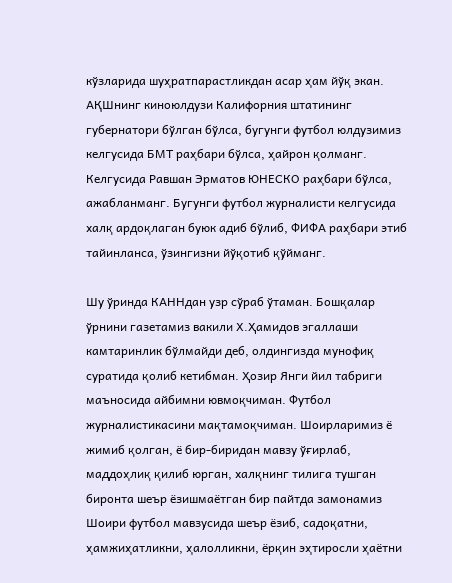кўзларида шуҳратпарастликдан асар ҳам йўқ экан. АҚШнинг киноюлдузи Калифорния штатининг губернатори бўлган бўлса, бугунги футбол юлдузимиз келгусида БМТ раҳбари бўлса, ҳайрон қолманг. Келгусида Равшан Эрматов ЮНЕСКО раҳбари бўлса, ажабланманг. Бугунги футбол журналисти келгусида халқ ардоқлаган буюк адиб бўлиб, ФИФА раҳбари этиб тайинланса, ўзингизни йўқотиб қўйманг.

Шу ўринда КАННдан узр сўраб ўтаман. Бошқалар ўрнини газетамиз вакили Х.Ҳамидов эгаллаши камтаринлик бўлмайди деб, олдингизда мунофиқ суратида қолиб кетибман. Ҳозир Янги йил табриги маъносида айбимни ювмоқчиман. Футбол журналистикасини мақтамоқчиман. Шоирларимиз ё жимиб қолган, ё бир-биридан мавзу ўғирлаб, маддоҳлиқ қилиб юрган, халқнинг тилига тушган биронта шеър ёзишмаётган бир пайтда замонамиз Шоири футбол мавзусида шеър ёзиб, садоқатни, ҳамжиҳатликни, ҳалолликни, ёрқин эҳтиросли ҳаётни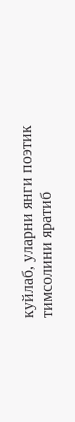куйлаб, уларни янги поэтик тимсолини яратиб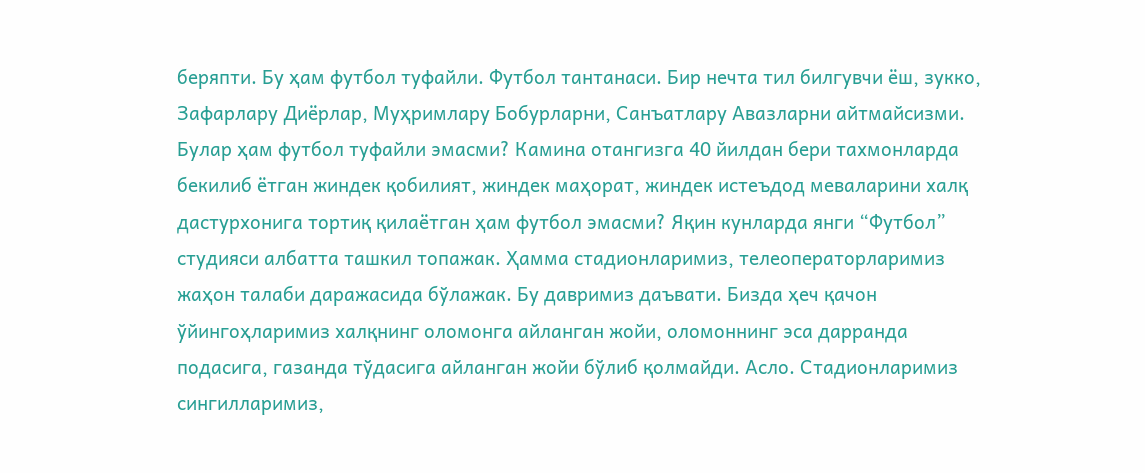беряпти. Бу ҳам футбол туфайли. Футбол тантанаси. Бир нечта тил билгувчи ёш, зукко, Зафарлару Диёрлар, Муҳримлару Бобурларни, Санъатлару Авазларни айтмайсизми. Булар ҳам футбол туфайли эмасми? Камина отангизга 40 йилдан бери тахмонларда бекилиб ётган жиндек қобилият, жиндек маҳорат, жиндек истеъдод меваларини халқ дастурхонига тортиқ қилаётган ҳам футбол эмасми? Яқин кунларда янги “Футбол” студияси албатта ташкил топажак. Ҳамма стадионларимиз, телеоператорларимиз жаҳон талаби даражасида бўлажак. Бу давримиз даъвати. Бизда ҳеч қачон ўйингоҳларимиз халқнинг оломонга айланган жойи, оломоннинг эса дарранда подасига, газанда тўдасига айланган жойи бўлиб қолмайди. Асло. Стадионларимиз сингилларимиз,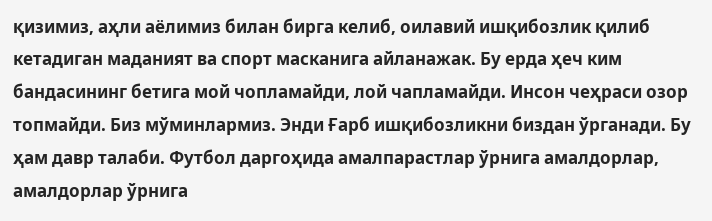қизимиз, аҳли аёлимиз билан бирга келиб, оилавий ишқибозлик қилиб кетадиган маданият ва спорт масканига айланажак. Бу ерда ҳеч ким бандасининг бетига мой чопламайди, лой чапламайди. Инсон чеҳраси озор топмайди. Биз мўминлармиз. Энди Ғарб ишқибозликни биздан ўрганади. Бу ҳам давр талаби. Футбол даргоҳида амалпарастлар ўрнига амалдорлар, амалдорлар ўрнига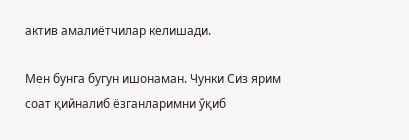актив амалиётчилар келишади.

Мен бунга бугун ишонаман. Чунки Сиз ярим соат қийналиб ёзганларимни ўқиб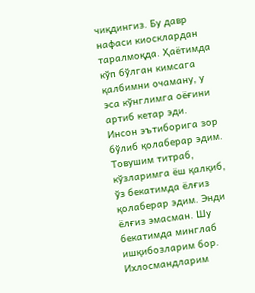чиқдингиз. Бу давр нафаси киосклардан таралмоқда. Ҳаётимда кўп бўлган кимсага қалбимни очаману, у эса кўнглимга оёғини артиб кетар эди. Инсон эътиборига зор бўлиб қолаберар эдим. Товушим титраб, кўзларимга ёш қалқиб, ўз бекатимда ёлғиз қолаберар эдим. Энди ёлғиз эмасман. Шу бекатимда минглаб ишқибозларим бор. Ихлосмандларим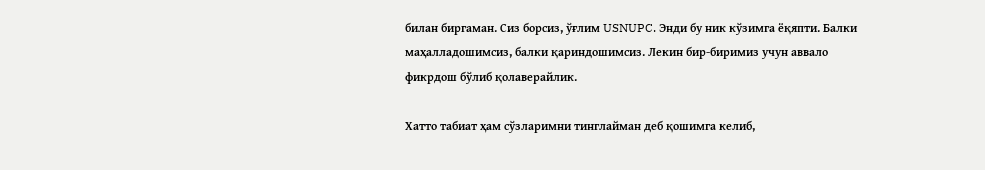билан биргаман. Сиз борсиз, ўғлим USNUPC. Энди бу ник кўзимга ёқяпти. Балки маҳалладошимсиз, балки қариндошимсиз. Лекин бир-биримиз учун аввало фикрдош бўлиб қолаверайлик.

Хатто табиат ҳам сўзларимни тинглайман деб қошимга келиб,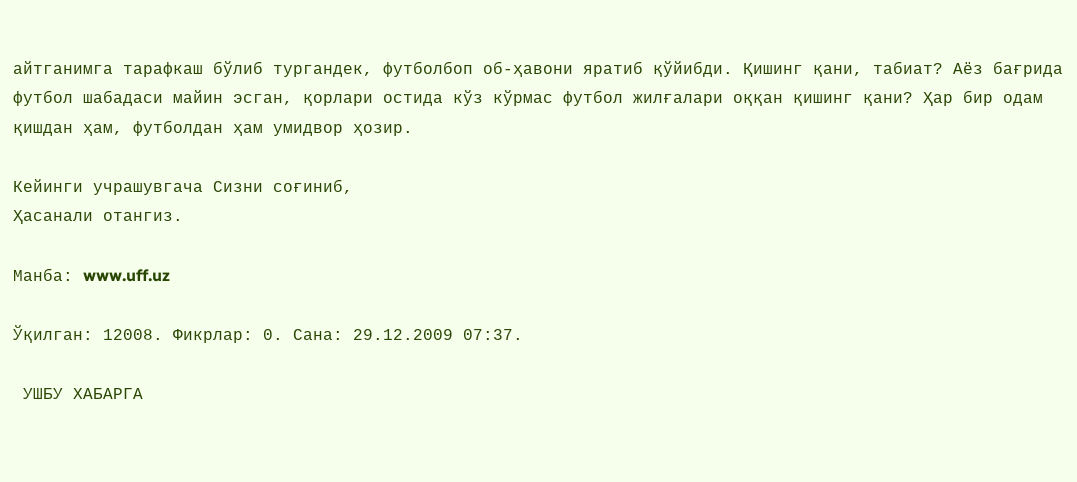айтганимга тарафкаш бўлиб тургандек, футболбоп об-ҳавони яратиб қўйибди. Қишинг қани, табиат? Аёз бағрида футбол шабадаси майин эсган, қорлари остида кўз кўрмас футбол жилғалари оққан қишинг қани? Ҳар бир одам қишдан ҳам, футболдан ҳам умидвор ҳозир.

Кейинги учрашувгача Сизни соғиниб,
Ҳасанали отангиз.

Манба: www.uff.uz

Ўқилган: 12008. Фикрлар: 0. Сана: 29.12.2009 07:37.

 УШБУ ХАБАРГА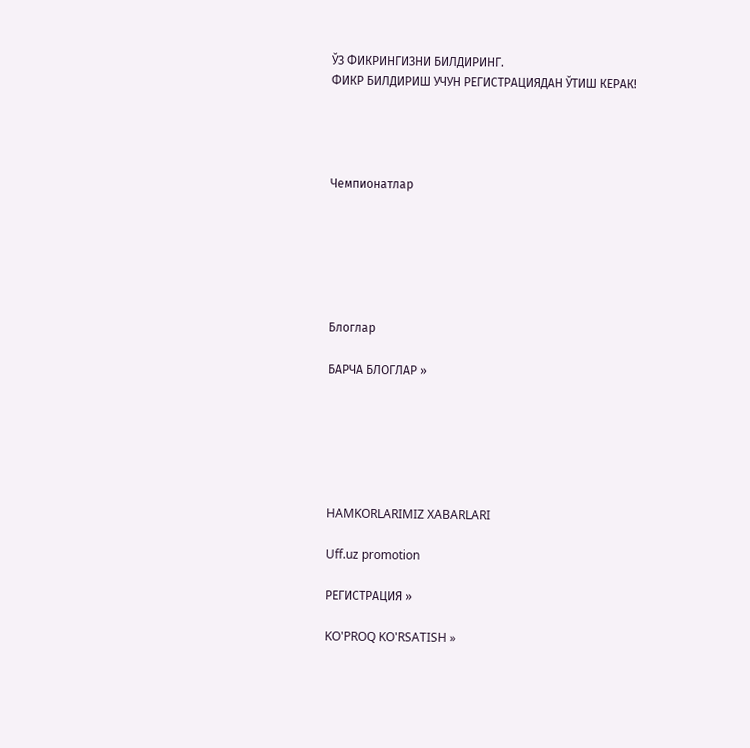ЎЗ ФИКРИНГИЗНИ БИЛДИРИНГ.
ФИКР БИЛДИРИШ УЧУН РЕГИСТРАЦИЯДАН ЎТИШ КЕРАК!




Чемпионатлар






Блоглар

БАРЧА БЛОГЛАР »






HAMKORLARIMIZ XABARLARI

Uff.uz promotion

РЕГИСТРАЦИЯ »

KO'PROQ KO'RSATISH »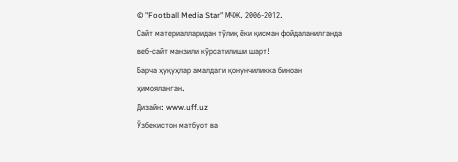© "Football Media Star" МЧЖ. 2006-2012.
Сайт материалларидан тўлиқ ёки қисман фойдаланилганда веб-сайт манзили кўрсатилиши шарт!
Барча ҳуқуҳлар амалдаги қонунчиликка биноан ҳимояланган.
Дизайн: www.uff.uz
Ўзбекистон матбуот ва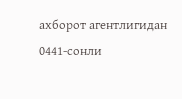ахборот агентлигидан 0441-сонли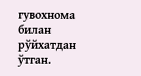гувохнома билан рўйхатдан ўтган.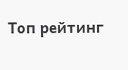Топ рейтинг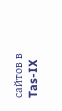сайтов в Tas-IX